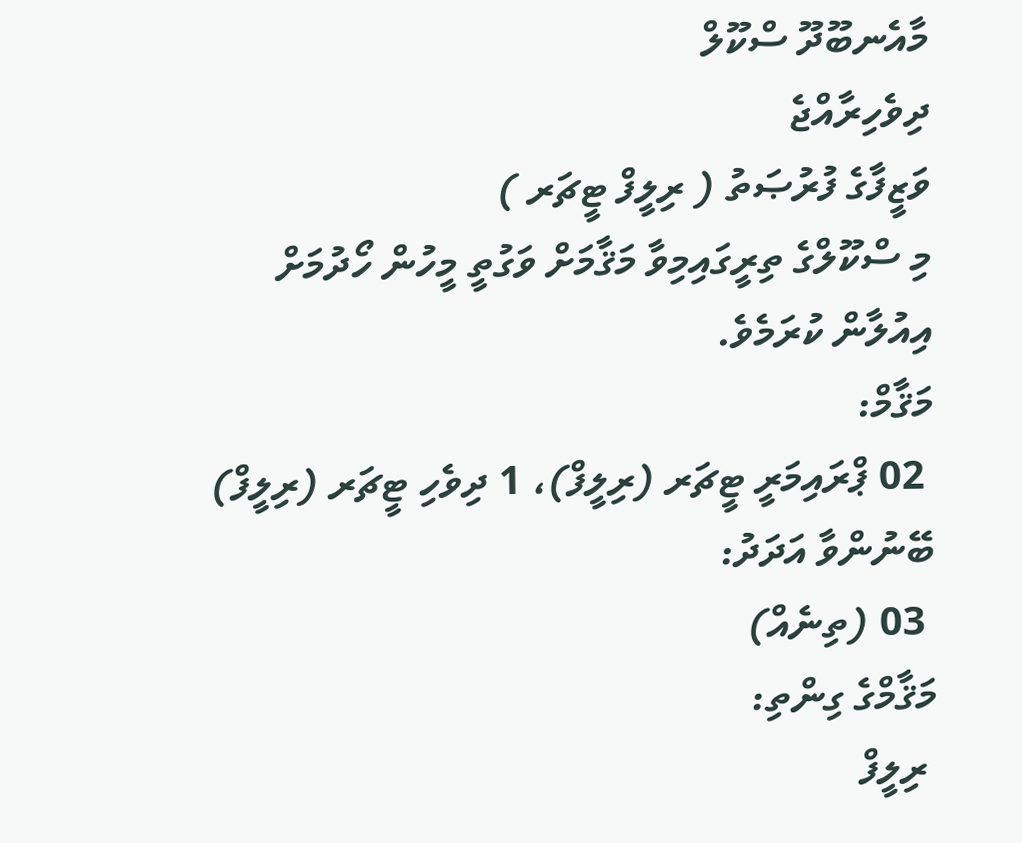މާއެނބޫދޫ ސްކޫލް
ދިވެހިރާއްޖެ
ވަޒީފާގެ ފުރުޞަތު ( ރިލީފް ޓީޗަރ )
މި ސްކޫލްގެ ތިރީގައިމިވާ މަޤާމަށް ވަގުތީ މީހުން ހޯދުމަށް އިއުލާން ކުރަމެވެ.
މަޤާމް:
 02 ޕްރައިމަރީ ޓީޗަރ (ރިލީފް)، 1 ދިވެހި ޓީޗަރ (ރިލީފް)
ބޭނުންވާ އަދަދު:
 03 (ތިނެއް)
މަޤާމްގެ ގިންތި:
 ރިލީފް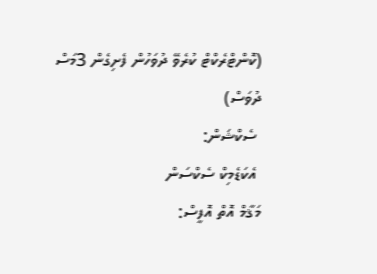(ކޮންޓްރެކްޓް ކުރެވޭ ދުވަހުން ފެށިގެން 3މަސް ދުވަސް)
 ސެކްޝަން:
 އެކަޑެމިކް ސެކްސަން
މަޤާމް އޮތް އޮފީސް: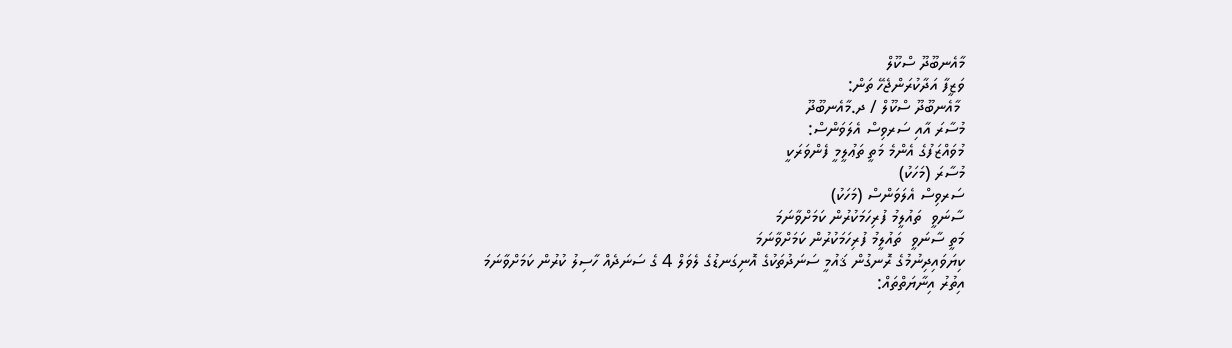މާއެނބޫދޫ ސްކޫލް
ވަޒީފާ އަދާކުރަންޖެހޭ ތަން:
 މާއެނބޫދޫ ސްކޫލް / ދ.މާއެނބޫދޫ
މުސާރަ އާއި ސަރވިސް އެލަވަންސް:
މުވައްޒަފުގެ އެންމެ މަތީ ތަޢުލީމީ ފެންވަރަކީ
މުސާރަ (މަހަކު)
ސަރވިސް އެލަވަންސް (މަހަކު)
ސާނަވީ  ތައުލީމު ފުރިހަމަކުރުން ކަމަށްވާނަމަ
މަތީ ސާނަވީ  ތައުލީމު ފުރިހަމަކުރުން ކަމަށްވާނަމަ
ކިޔަވައިދިނުމުގެ ރޮނގުން ޤައުމީ ސަނަދުތަކުގެ އޮނިގަނޑުގެ ލެވަލް 4 ގެ ސަނަދެއް ހާސިލު ކުރުން ކަމަށްވާނަމަ
އިތުރު އިނާޔަތްތައް: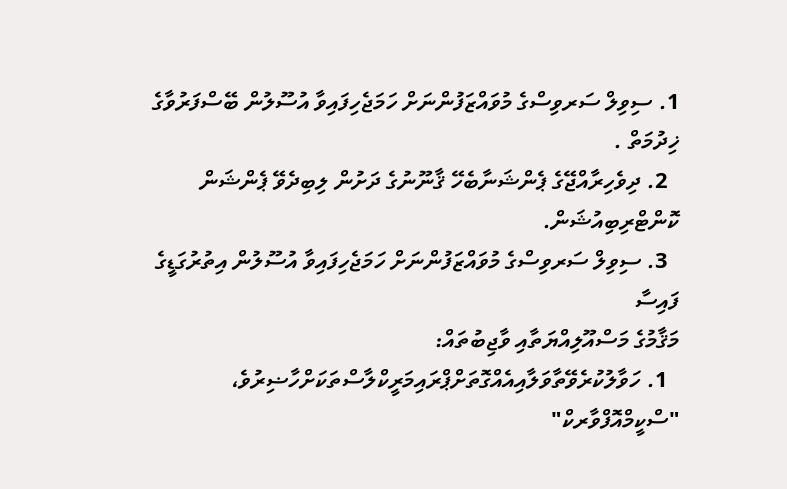1. ސިވިލް ސަރވިސްގެ މުވައްޒަފުންނަށް ހަމަޖެހިފައިވާ އުސޫލުން ބޭސްފަރުވާގެ ޚިދުމަތް .
  2. ދިވެހިރާއްޖޭގެ ޕެންޝަނާބެހޭ ޤާނޫނުގެ ދަށުން ލިބިދެވޭ ޕެންޝަން ކޮންޓްރިބިއުޝަން.
  3. ސިވިލް ސަރވިސްގެ މުވައްޒަފުންނަށް ހަމަޖެހިފައިވާ އުސޫލުން އިތުރުގަޑީގެ ފައިސާ
މަޤާމުގެ މަސްއޫލިއްޔަތާއި ވާޖިބުތައް:
  1. ހަވާލުކުރެވޭތާވަލާއިއެއްގޮތަށްޕްރައިމަރީކްލާސްތަކަށްހާޟިރުވެ، "ސްކީމްއޮފްވާރކް"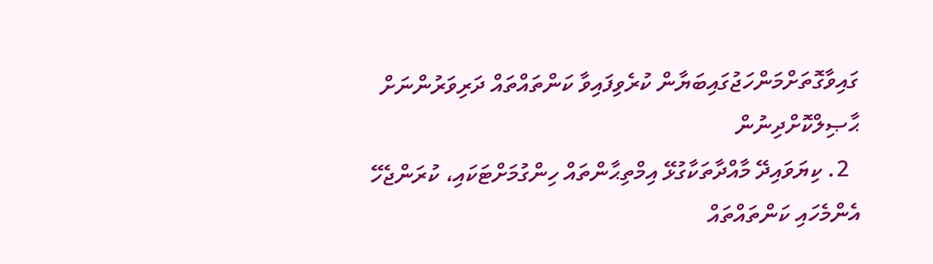ގައިވާގޮތަށްމަންހަޖުގައިބަޔާން ކުރެވިފައިވާ ކަންތައްތައް ދަރިވަރުންނަށް ޙާޞިލްކޮށްދިނުން
  2. ކިޔަވައިދޭ މާއްދާތަކާގުޅޭ އިމްތިޙާންތައް ހިންގުމަށްޓަކައި، ކުރަންޖެހޭ އެންމެހައި ކަންތައްތައް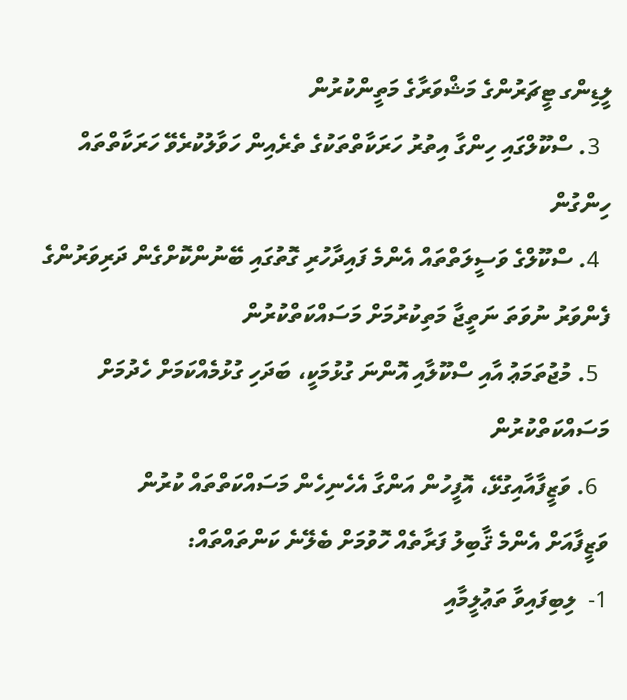ލީޑިންގ ޓީޗަރުންގެ މަޝްވަރާގެ މަތީންކުރުން
  3. ސްކޫލްގައި ހިންގާ އިތުރު ހަރަކާތްތަކުގެ ތެރެއިން ހަވާލުކުރެވޭ ހަރަކާތްތައް ހިންގުން
  4. ސްކޫލްގެ ވަސީލަތްތައް އެންމެ ފައިދާހުރި ގޮތުގައި ބޭނުންކޮށްގެން ދަރިވަރުންގެ ފެންވަރު ނުވަތަ ނަތީޖާ މަތިކުރުމަށް މަސައްކަތްކުރުން
  5. މުޖުތަމަޢު އާއި ސްކޫލާއި އޮންނަ ގުޅުމަކީ، ބަދަހި ގުޅުމެއްކަމަށް ހެދުމަށް މަސައްކަތްކުރުން
  6. ވަޒީފާއާއިގުޅޭ، އޮފީހުން އަންގާ އެހެނިހެން މަސައްކަތްތައް ކުރުން
ވަޒީފާއަށް އެންމެ ޤާބިލު ފަރާތެއް ހޮވުމަށް ބެލޭނެ ކަންތައްތައް:
1-  ލިބިފައިވާ ތަޢުލީމާއި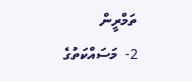ތަމްރީން
2-  މަސައްކަތުގެ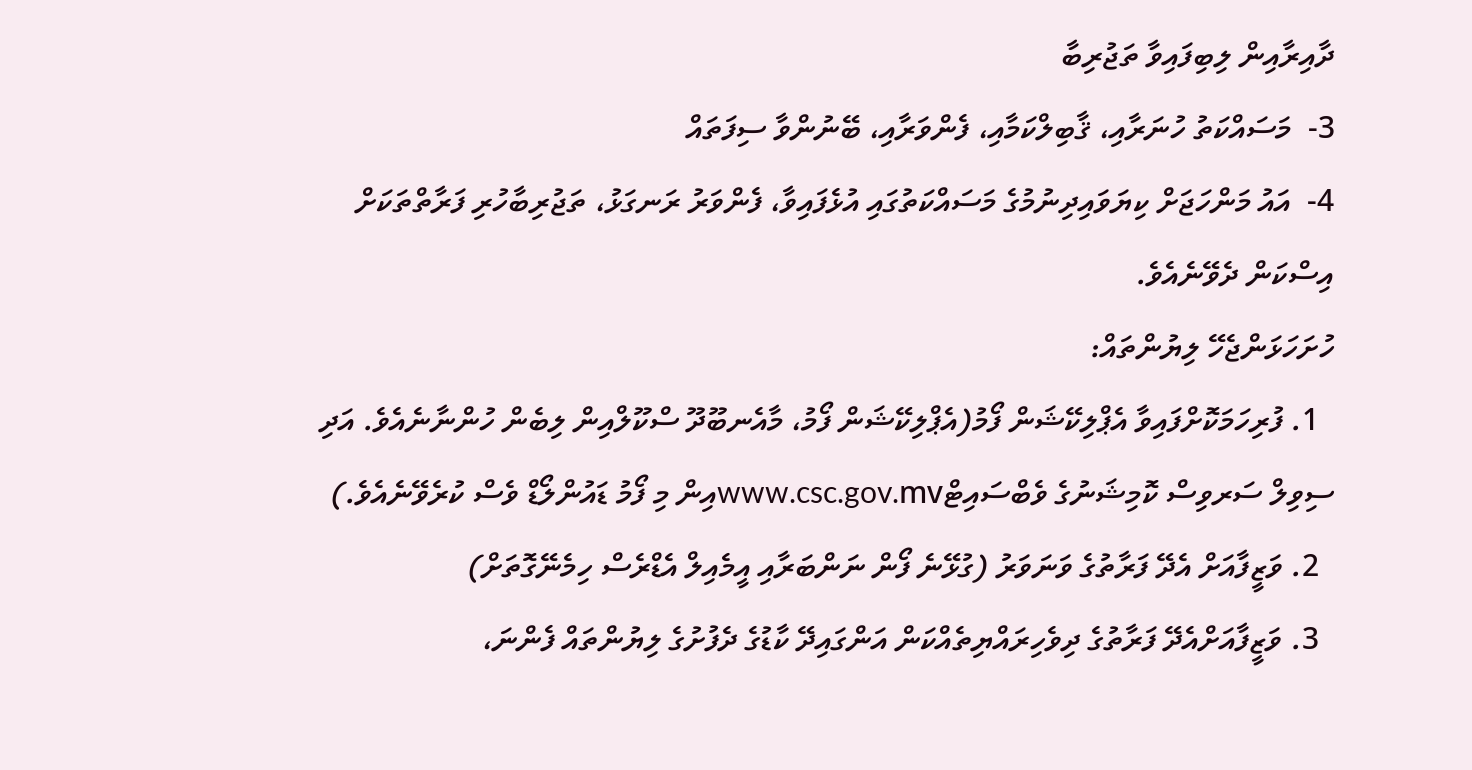ދާއިރާއިން ލިބިފައިވާ ތަޖުރިބާ
3-  މަސައްކަތު ހުނަރާއި، ޤާބިލްކަމާއި، ފެންވަރާއި، ބޭނުންވާ ސިފަތައް
4-  އައު މަންހަޖަށް ކިޔަވައިދިނުމުގެ މަސައްކަތުގައި އުޅެފައިވާ، ފެންވަރު ރަނގަޅު، ތަޖުރިބާހުރި ފަރާތްތަކަށް އިސްކަން ދެވޭނެއެވެ.
ހުށަހަޅަންޖެހޭ ލިޔުންތައް:
  1. ފުރިހަމަކޮށްފައިވާ އެޕްލިކޭޝަން ފޯމު(އެޕްލިކޭޝަން ފޯމު، މާއެނބޫދޫ ސްކޫލްއިން ލިބެން ހުންނާނެއެވެ. އަދި ސިވިލް ސަރވިސް ކޮމިޝަނުގެ ވެބްސައިޓްwww.csc.gov.mvއިން މި ފޯމު ޑައުންލޯޑް ވެސް ކުރެވޭނެއެވެ.)
  2. ވަޒީފާއަށް އެދޭ ފަރާތުގެ ވަނަވަރު (ގުޅޭނެ ފޯން ނަންބަރާއި އީމެއިލް އެޑްރެސް ހިމެނޭގޮތަށް)
  3. ވަޒީފާއަށްއެދޭ ފަރާތުގެ ދިވެހިރައްޔިތެއްކަން އަންގައިދޭ ކާޑުގެ ދެފުށުގެ ލިޔުންތައް ފެންނަ،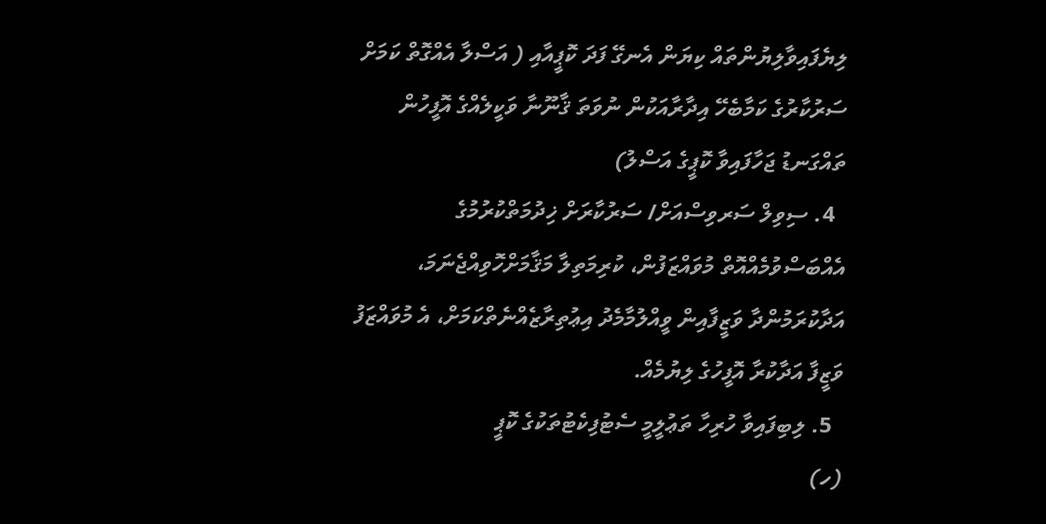ލިޔެފައިވާލިޔުންތައް ކިޔަން އެނގޭ ފަދަ ކޮޕީއާއި ( އަސްލާ އެއްގޮތް ކަމަށް ސަރުކާރުގެ ކަމާބެހޭ އިދާރާއަކުން ނުވަތަ ޤާނޫނާ ވަކީލެއްގެ އޮފީހުން ތައްގަނޑު ޖަހާފައިވާ ކޮޕީގެ އަސްލު)
  4. ސިވިލް ސަރވިސްއަށް/ ސަރުކާރަށް ޚިދުމަތްކުރުމުގެ އެއްބަސްވުމެއްއޮތް މުވައްޒަފުން، ކުރިމަތިލާ މަޤާމަށްހޮވިއްޖެނަމަ، އަދާކުރަމުންދާ ވަޒީފާއިން ވީއްލުމާމެދު އިޢުތިރާޒެއްނެތްކަމަށް، އެ މުވައްޒަފު ވަޒީފާ އަދާކުރާ އޮފީހުގެ ލިޔުމެއް.
  5. ލިބިފައިވާ ހުރިހާ ތަޢުލީމީ ސެޓުފިކެޓުތަކުގެ ކޮޕީ
(ހ)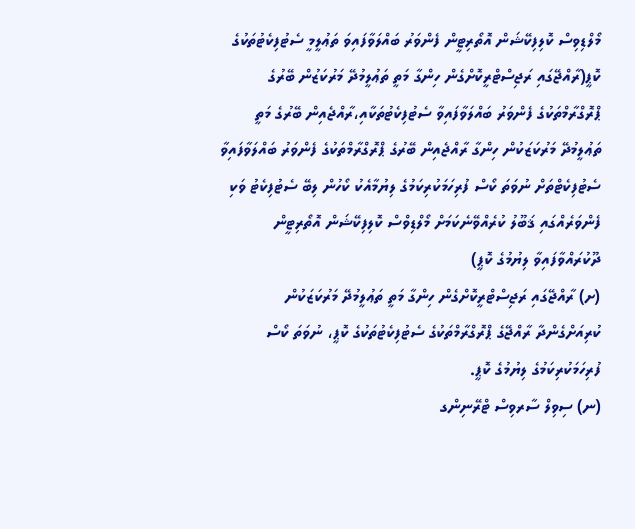މޯލްޑިވިސް ކޮލިފިކޭޝަން އޮތޯރިޓީން ފެންވަރު ބައްލަވާފައިވަ ތަޢުލީމީ ސެޓުފިކެޓުތަކުގެ ކޮޕީ(ރާއްޖޭގައި ރަޖިސްޓްރީކޮށްގެން ހިންގާ މަތީ ތަޢުލީމުދޭ މަރުކަޒުން ބޭރުގެ ޕްރޮގްރާމްތަކުގެ ފެންވަރު ބައްލަވާފައިވާ ސެޓުފިކެޓުތަކާއި،ރާއްޖެއިން ބޭރުގެ މަތީ ތަޢުލީމުދޭ މަރުކަޒަކުން ހިންގާ ރާއްޖެއިން ބޭރުގެ ޕްރޮގްރާމްތަކުގެ ފެންވަރު ބައްލަވާފައިވާ ސެޓުފިކެޓްތަށް ނުވަތަ ކޯސް ފުރިހަމަކުރިކަމުގެ ލިޔުމާއެކު ކޯހުން ލިބޭ ސެޓުފިކެޓު ވަކި ފެންވަރެއްގައި ޤަބޫލު ކުރެއްވޭނެކަމަށް މޯލްޑިވްސް ކޮލިފިކޭޝަން އޮތޯރިޓީން ދޫކުރައްވާފައިވާ ލިޔުމުގެ ކޮޕީ)
(ށ) ރާއްޖޭގައި ރަޖިސްޓްރީކޮށްގެން ހިންގާ މަތީ ތަޢުލީމުދޭ މަރުކަޒަކުން ކުރިއަށްގެންދާ ރާއްޖޭގެ ޕްރޮގްރާމްތަކުގެ ސެޓުފިކެޓުތަކުގެ ކޮޕީ، ނުވަތަ ކޯސް ފުރިހަމަކުރިކަމުގެ ލިޔުމުގެ ކޮޕީ.
(ނ) ސިވިލް ސާރވިސް ޓްރޭނިންގ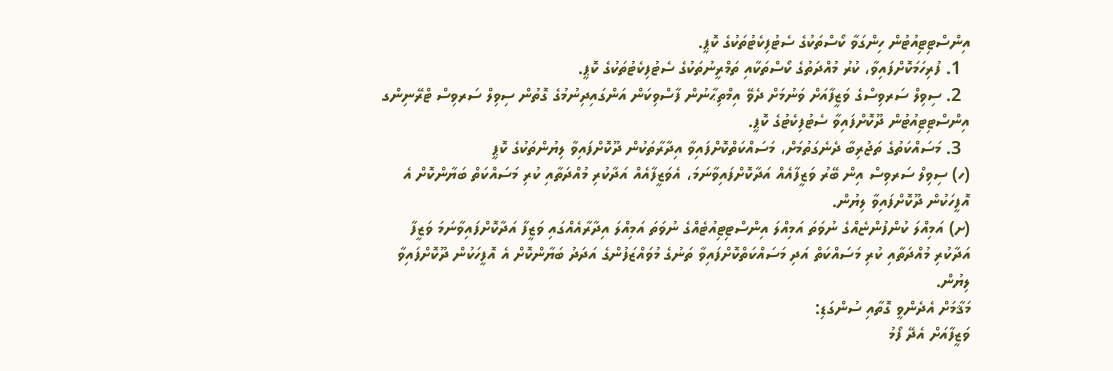އިންސްޓިޓިއުޓުން ހިންގަވާ ކޯސްތަކުގެ ސެޓުފިކެޓުތަކުގެ ކޮޕީ.
  1. ފުރިހަމަކޮށްފައިވާ، ކުރު މުއްދަތުގެ ކޯސްތަކާއި ތަމްރީނުތަކުގެ ސެޓުފިކެޓުތަކުގެ ކޮޕީ.
  2. ސިވިލް ސަރވިސްގެ ވަޒީފާއަށް ވަނުމަށް ދެވޭ އިމްތިޙާނުން ފާސްވިކަން އަންގައިދިނުމުގެ ގޮތުން ސިވިލް ސަރވިސް ޓްރޭނިންގ އިންސްޓިޓިއުޓުން ދޫކޮށްފައިވާ ސެޓުފިކެޓުގެ ކޮޕީ.
  3. މަސައްކަތުގެ ތަޖުރިބާ ދެނެގަތުމަށް، މަސައްކަތްކޮށްފައިވާ އިދާރާތަކުން ދޫކޮށްފައިވާ ލިޔުންތަކުގެ ކޮޕީ
(ހ) ސިވިލް ސަރވިސް އިން ބޭރު ވަޒީފާއެއް އަދާކޮށްފައިވާނަމަ، އެވަޒީފާއެއް އަދާކުރި މުއްދަތާއި ކުރި މަސައްކަތް ބަޔާންކޮށް އެ އޮފީހަކުން ދޫކޮށްފައިވާ ލިޔުން.
(ށ) އަމިއްލަ ކުންފުންޏެއްގެ ނުވަތަ އަމިއްލަ އިންސްޓިޓިއުޓެއްގެ ނުވަތަ އަމިއްލަ އިދާރާއެއްގައި ވަޒީފާ އަދާކޮށްފައިވާނަމަ ވަޒީފާ އަދާކުރި މުއްދަތާއި ކުރި މަސައްކަތް އަދި މަސައްކަތްކޮށްފައިވާ ތަނުގެ މުވައްޒަފުންގެ އަދަދު ބަޔާންކޮށް އެ އޮފީހަކުން ދޫކޮށްފައިވާ ލިޔުން.
މަޤާމަށް އެދެންވީ ގޮތާއި ސުންގަޑި:
ވަޒީފާއަށް އެދޭ ފޯމު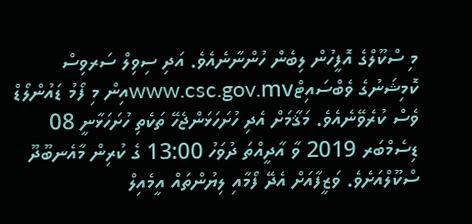މި ސްކޫލްގެ އޮފީހުން ލިބެން ހުންނާނެއެވެ. އަދި ސިވިލް ސަރވިސް ކޮމިޝަނުގެ ވެބްސައިޓްwww.csc.gov.mvއިން މި ފޯމު ޑައުންލޯޑް ވެސް ކުރެވޭނެއެވެ. މަޤާމަށް އެދި ހުށަހަޅަންޖެހޭ ތަކެތި ހުށަހަޅާނީ 08 ޑިސެމްބަރ 2019 ވާ އާދީއްތަ ދުވަހު 13:00 ގެ ކުރިން މާއެނބޫދޫ ސްކޫލްއަށެވެ. ވަޒީފާއަށް އެދޭ ފޯމާއި ލިޔުންތައް އީމެއިލް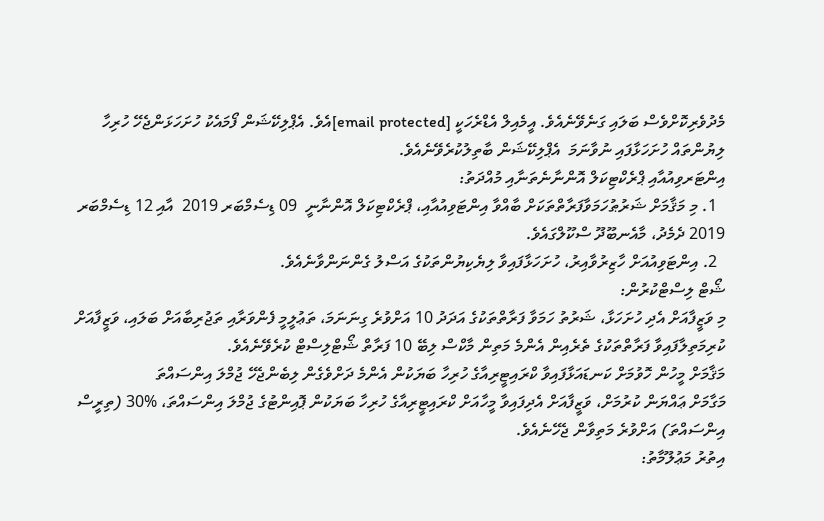މެދުވެރިކޮށްވެސް ބަލައި ގަނެވޭނެއެވެ. އީމެއިލް އެޑްރެހަކީ [email protected]އެވެ. އެޕްލިކޭޝަން ފޯމައެކު ހުށަހަޅަންޖެހޭ ހުރިހާ ލިޔުންތައް ހުށަހަޅާފައި ނުވާނަމަ  އެޕްލިކޭޝަން ބާތިލުކުރެވޭނެއެވެ.
އިންޓަރވިއުއާއި ޕްރެކްޓިކަލް އޮންނާނެތަނާއި މުއްދަތު:
  1. މި މަޤާމަށް ޝަރުޠުހަމަވާފަރާތްތަކަށް ބާއްވާ އިންޓަވިއުއާއި، ޕްރެކްޓިކަލް އޮންނާނީ  09 ޑިސެމްބަރ 2019  އާއި 12 ޑިސެމްބަރ 2019 ދެމެދު، މާއެނބޫދޫ ސްކޫލްގައެވެ.
  2. އިންޓަވިއުއަށް ހާޒިރުވާއިރު، ހުށަހަޅާފައިވާ ލިޔެކިޔުންތަކުގެ އަސްލު ގެންނަންވާނެއެވެ.
ޝޯޓް ލިސްޓްކުރުން:
މި ވަޒީފާއަށް އެދި ހުށަހަޅާ، ޝަރުތު ހަމަވާ ފަރާތްތަކުގެ އަދަދު 10 އަށްވުރެ ގިނަނަމަ، ތަޢުލީމީ ފެންވަރާއި ތަޖުރިބާއަށް ބަލައި، ވަޒީފާއަށް ކުރިމަތިލާފައިވާ ފަރާތްތަކުގެ ތެރެއިން އެންމެ މަތިން މާކްސް ލިބޭ 10 ފަރާތް ޝޯޓްލިސްޓް ކުރެވޭނެއެވެ.
މަޤާމަށް މީހުން ހޮވުމަށް ކަނޑައަޅާފައިވާ ކްރައިޓީރިއާގެ ހުރިހާ ބަޔަކުން އެންމެ ދަށްވެގެން ލިބެންޖެހޭ ޖުމްލަ އިންސައްތަ
މަގާމަށް ޢައްޔަން ކުރުމަށް، ވަޒީފާއަށް އެދިފައިވާ މީހާއަށް ކްރައިޓީރިއާގެ ހުރިހާ ބަޔަކުން ޕޮއިންޓުގެ ޖުމްލަ އިންސައްތަ، %30 (ތިރީސް އިންސައްތަ) އަށްވުރެ މަތިވާން ޖެހޭނެއެވެ.
އިތުރު މަޢުލޫމާތު: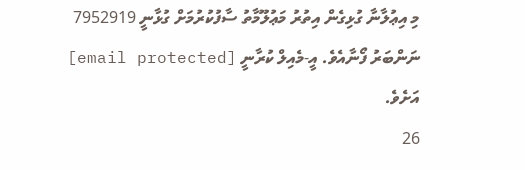މި އިޢުލާނާ ގުޅިގެން އިތުރު މަޢުލޫމާތު ސާފުކުރުމަށް ގުޅާނީ 7952919 ނަންބަރު ފޯނާއެވެ. އީ-މެއިލް ކުރާނީ [email protected] އަށެވެ.
26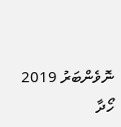ނޮވެންބަރު 2019
ހޯދާ